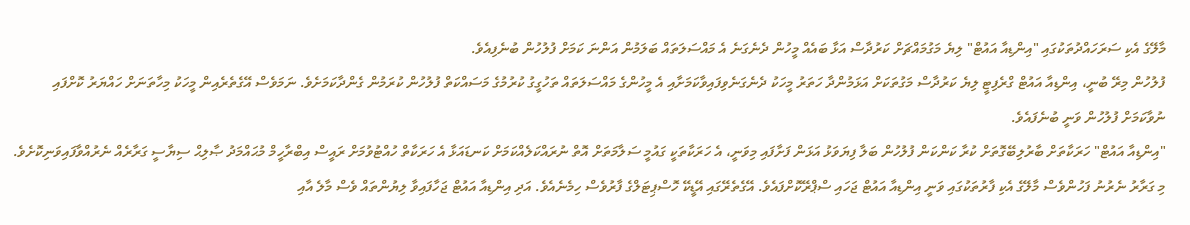މާލޭގެ އެކި ސަރަހައްދުތަކުގައި "އިންޑިއާ އައުޓް" ލިޔެ މަގުމައްޗަށް ކަރުދާސް އަޅާ ބައެއް މީހުން ދެނެގަނެ އެ މައްސަލަތައް ބަލަމުން އަންނަ ކަމަށް ފުލުހުން ބުނެފިއެވެ.
ފުލުހުން މިރޭ ބުނީ، އިންޑިއާ އައުޓް ގްރެފިޓީ ލިޔެ ކަރުދާސް މަގުތަކަށް އަޅަމުންދާ ހަތަރު މީހަކު ދެނެގަނެވިފައިވާކަމަށާއި އެ މީހުންގެ މައްސަލަތައް ތަހުގީގު ކުރުމުގެ މަސައްކަތް ފުލުހުން ކުރަމުން ގެންދާކަމަށެވެ. ނަމަވެސް އޭގެތެރެއިން މީހަކު މިހާތަނަށް ހައްޔަރު ކޮށްފައި ނުވާކަމަށް ފުލުހުން ވަނީ ބުނެފައެވެ.
"އިންޑިއާ އައުޓް" ހަރަކާތަށް ބާރުލިބޭގޮތަށް ކުރާ ކަންކަން ފުލުހުން ބަލާ ފިޔަވަޅު އަޅަން ފަށާފައި މިވަނީ، އެ ހަރަކާތަކީ ގައުމީ ސަލާމަތަށް އޮތް ނުރައްކަލެއްކަމަށް ކަނޑައަޅާ އެ ހަރަކާތް ހުއްޓުވުމަށް ރައީސް އިބްރާހީމް މުޙައްމަދު ޞާލިޙް ސިޔާސީ ގަރާރެއް ނެރުއްވާފައިވަނިކޮށެވެ.
މި ގަރާރު ނެރުނު ފަހުންވެސް މާލޭގެ އެކި ފާރުތަކުގައި ވަނީ އިންޑިއާ އައުޓް ޖަހައި ސްޕްރޭކޮށްފައެވެ. އޭގެތެރޭގައި އޭޑީކޭ ހޮސްޕިޓަލްގެ ފާރުވެސް ހިމެނެއެވެ. އަދި އިންޑިއާ އައުޓް ޖަހާފައިވާ ލިޔުންތައް ވެސް މާލެ އާއި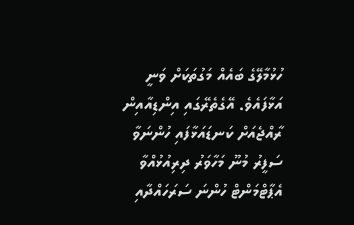ހުޅުމާލޭގެ ބައެއް މަގުތަކަށް ވަނީ އަޅާފައެވެ. އޭގެތެރޭގައި އިންޑިއާއިން ރާއްޖެއަށް ކަނޑައަޅާފައި ހުންނަވާ ސަފީރު މުނޫ މަހާވަރު ދިރިއުޅުއްވާ އެޕާޓްމަންޓް ހުންނަ ސަރަހައްދާއި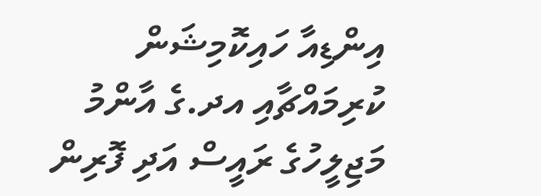އިންޑިއާ ހައިކޮމިޝަން ކުރިމައްޗާއި އދ.ގެ އާންމު މަޖިލީހުގެ ރައީސް އަދި ފޮރިން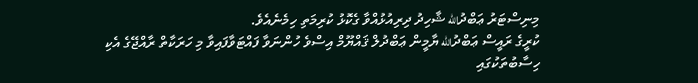މިނިސްޓަރު ޢަބްދުالله ޝާހިދު ދިރިއުޅުއްވާ ގެކޮޅު ކުރިމަތި ހިމެނެއެވެ.
ކުރީގެ ރައީސް ޢަބްދުالله ޔާމީން ޢަބްދުލް ޤައްޔޫމް އިސްވެ ހުންނަވާ ފައްޓަވާފައިވާ މި ހަރަކާތް ރާއްޖޭގެ އެކި ހިސާބުތަކުގައި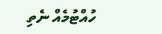ހުއްޓުމެއް ނެތި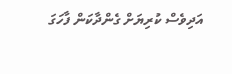އަދިވެސް ކުރިޔަށް ގެންދާކަން ފާހަގަ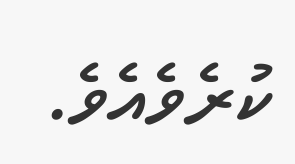ކުރެވެއެވެ.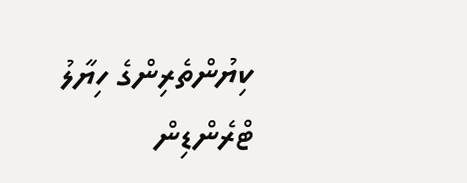ކިޔުންތެރިންގެ ހިޔާލު
ޓްރެންޑިން